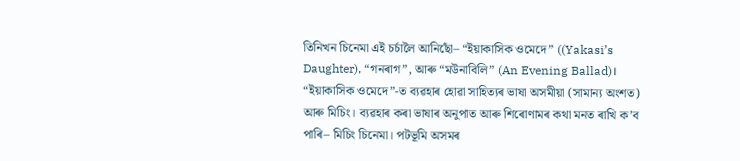তিনিখন চিনেমা এই চৰ্চালৈ আনিছোঁ– “ইয়াকাসিক ওমেদে” ((Yakasi’s Daughter), “গনৰাগ”, আৰু “মউনাবিলি” (An Evening Ballad)।
“ইয়াকাসিক ওমেদে”-ত ব্যৱহাৰ হোৱা সাহিত্যৰ ভাষা অসমীয়া (সামান্য অংশত) আৰু মিচিং। ব্যৱহাৰ কৰা ভাষাৰ অনুপাত আৰু শিৰোণামৰ কথা মনত ৰাখি ক’ব পাৰি– মিচিং চিনেমা। পটভূমি অসমৰ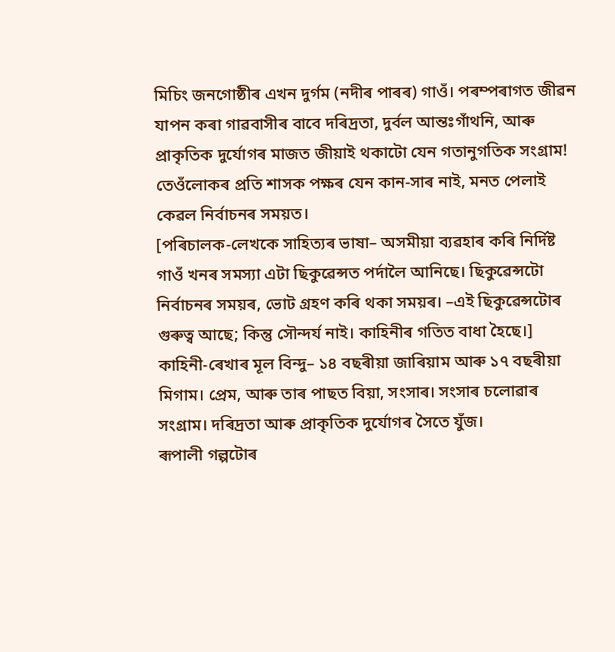মিচিং জনগোষ্ঠীৰ এখন দুৰ্গম (নদীৰ পাৰৰ) গাওঁ। পৰম্পৰাগত জীৱন যাপন কৰা গাৱবাসীৰ বাবে দৰিদ্ৰতা, দুৰ্বল আন্তঃগাঁথনি, আৰু প্ৰাকৃতিক দুৰ্যোগৰ মাজত জীয়াই থকাটো যেন গতানুগতিক সংগ্ৰাম! তেওঁলোকৰ প্ৰতি শাসক পক্ষৰ যেন কান-সাৰ নাই, মনত পেলাই কেৱল নিৰ্বাচনৰ সময়ত।
[পৰিচালক-লেখকে সাহিত্যৰ ভাষা– অসমীয়া ব্যৱহাৰ কৰি নিৰ্দিষ্ট গাওঁ খনৰ সমস্যা এটা ছিকুৱেন্সত পৰ্দালৈ আনিছে। ছিকুৱেন্সটো নিৰ্বাচনৰ সময়ৰ, ভোট গ্ৰহণ কৰি থকা সময়ৰ। –এই ছিকুৱেন্সটোৰ গুৰুত্ব আছে; কিন্তু সৌন্দৰ্য নাই। কাহিনীৰ গতিত বাধা হৈছে।]
কাহিনী-ৰেখাৰ মূল বিন্দু– ১৪ বছৰীয়া জাৰিয়াম আৰু ১৭ বছৰীয়া মিগাম। প্ৰেম, আৰু তাৰ পাছত বিয়া, সংসাৰ। সংসাৰ চলোৱাৰ সংগ্ৰাম। দৰিদ্ৰতা আৰু প্ৰাকৃতিক দুৰ্যোগৰ সৈতে যুঁজ।
ৰূপালী গল্পটোৰ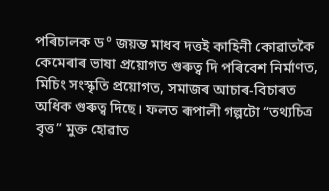পৰিচালক ড° জয়ন্ত মাধব দত্তই কাহিনী কোৱাতকৈ কেমেৰাৰ ভাষা প্ৰয়োগত গুৰুত্ব দি পৰিবেশ নিৰ্মাণত, মিচিং সংস্কৃতি প্ৰয়োগত, সমাজৰ আচাৰ-বিচাৰত অধিক গুৰুত্ব দিছে। ফলত ৰূপালী গল্পটো “তথ্যচিত্ৰ বৃত্ত” মুক্ত হোৱাত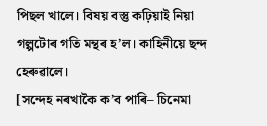পিছল খালে। বিষয় বস্তু কঢ়িয়াই নিয়া গল্পটোৰ গতি মন্থৰ হ’ল। কাহিনীয়ে ছন্দ হেৰুৱালে।
[সন্দেহ নৰখাকৈ ক’ব পাৰি– চিনেমা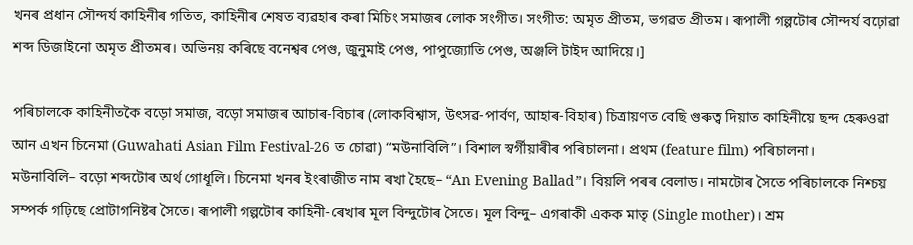খনৰ প্ৰধান সৌন্দৰ্য কাহিনীৰ গতিত, কাহিনীৰ শেষত ব্যৱহাৰ কৰা মিচিং সমাজৰ লোক সংগীত। সংগীত: অমৃত প্ৰীতম, ভগৱত প্ৰীতম। ৰূপালী গল্পটোৰ সৌন্দৰ্য বঢ়োৱা শব্দ ডিজাইনো অমৃত প্ৰীতমৰ। অভিনয় কৰিছে বনেশ্বৰ পেগু, জুনুমাই পেগু, পাপুজ্যোতি পেগু, অঞ্জলি টাইদ আদিয়ে।]

পৰিচালকে কাহিনীতকৈ বড়ো সমাজ, বড়ো সমাজৰ আচাৰ-বিচাৰ (লোকবিশ্বাস, উৎসৱ-পাৰ্বণ, আহাৰ-বিহাৰ) চিত্ৰায়ণত বেছি গুৰুত্ব দিয়াত কাহিনীয়ে ছন্দ হেৰুওৱা আন এখন চিনেমা (Guwahati Asian Film Festival-26 ত চোৱা) “মউনাবিলি”। বিশাল স্বর্গীয়াৰীৰ পৰিচালনা। প্ৰথম (feature film) পৰিচালনা।
মউনাবিলি– বড়ো শব্দটোৰ অৰ্থ গোধূলি। চিনেমা খনৰ ইংৰাজীত নাম ৰখা হৈছে– “An Evening Ballad”। বিয়লি পৰৰ বেলাড। নামটোৰ সৈতে পৰিচালকে নিশ্চয় সম্পৰ্ক গঢ়িছে প্রোটাগনিষ্টৰ সৈতে। ৰূপালী গল্পটোৰ কাহিনী-ৰেখাৰ মূল বিন্দুটোৰ সৈতে। মূল বিন্দু– এগৰাকী একক মাতৃ (Single mother)। শ্ৰম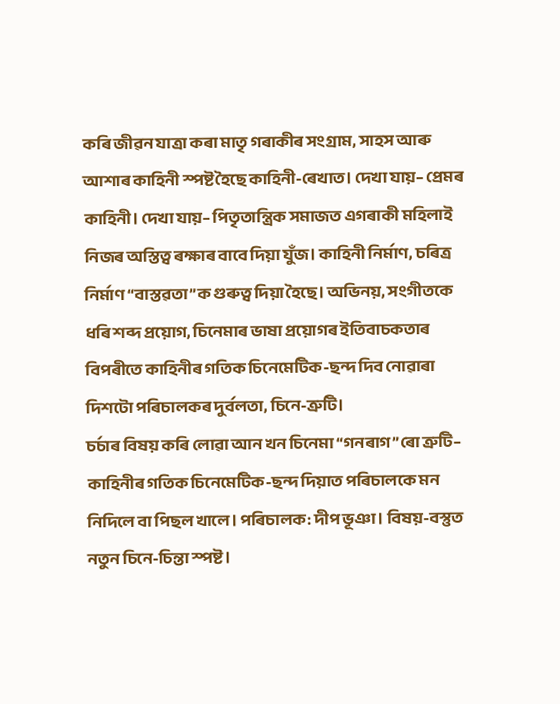কৰি জীৱন যাত্ৰা কৰা মাতৃ গৰাকীৰ সংগ্ৰাম, সাহস আৰু আশাৰ কাহিনী স্পষ্ট হৈছে কাহিনী-ৰেখাত। দেখা যায়– প্ৰেমৰ কাহিনী। দেখা যায়– পিতৃতান্ত্ৰিক সমাজত এগৰাকী মহিলাই নিজৰ অস্তিত্ব ৰক্ষাৰ বাবে দিয়া যুঁজ। কাহিনী নিৰ্মাণ, চৰিত্ৰ নিৰ্মাণ “বাস্তৱতা”ক গুৰুত্ব দিয়া হৈছে। অভিনয়, সংগীতকে ধৰি শব্দ প্ৰয়োগ, চিনেমাৰ ভাষা প্ৰয়োগৰ ইতিবাচকতাৰ বিপৰীতে কাহিনীৰ গতিক চিনেমেটিক-ছন্দ দিব নোৱাৰা দিশটো পৰিচালকৰ দুৰ্বলতা, চিনে-ত্ৰুটি।
চৰ্চাৰ বিষয় কৰি লোৱা আন খন চিনেমা “গনৰাগ”ৰো ত্ৰুটি– কাহিনীৰ গতিক চিনেমেটিক-ছন্দ দিয়াত পৰিচালকে মন নিদিলে বা পিছল খালে। পৰিচালক: দীপ ভূঞা। বিষয়-বস্তুত নতুন চিনে-চিন্তা স্পষ্ট।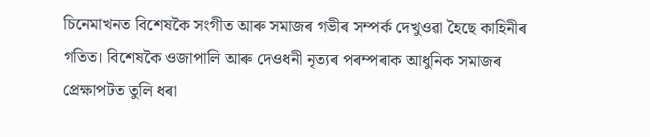চিনেমাখনত বিশেষকৈ সংগীত আৰু সমাজৰ গভীৰ সম্পৰ্ক দেখুওৱা হৈছে কাহিনীৰ গতিত। বিশেষকৈ ওজাপালি আৰু দেওধনী নৃত্যৰ পৰম্পৰাক আধুনিক সমাজৰ প্ৰেক্ষাপটত তুলি ধৰা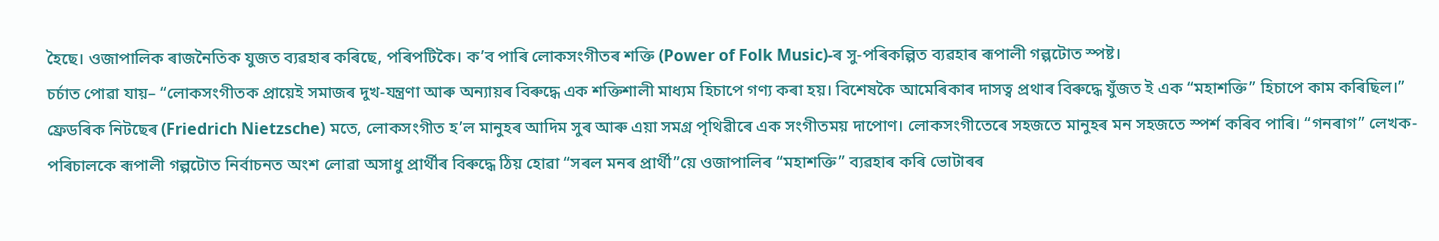হৈছে। ওজাপালিক ৰাজনৈতিক যুজত ব্যৱহাৰ কৰিছে, পৰিপটিকৈ। ক’ব পাৰি লোকসংগীতৰ শক্তি (Power of Folk Music)-ৰ সু-পৰিকল্পিত ব্যৱহাৰ ৰূপালী গল্পটোত স্পষ্ট।
চৰ্চাত পোৱা যায়– “লোকসংগীতক প্ৰায়েই সমাজৰ দুখ-যন্ত্ৰণা আৰু অন্যায়ৰ বিৰুদ্ধে এক শক্তিশালী মাধ্যম হিচাপে গণ্য কৰা হয়। বিশেষকৈ আমেৰিকাৰ দাসত্ব প্ৰথাৰ বিৰুদ্ধে যুঁজত ই এক “মহাশক্তি” হিচাপে কাম কৰিছিল।”
ফ্ৰেডৰিক নিটছেৰ (Friedrich Nietzsche) মতে, লোকসংগীত হ’ল মানুহৰ আদিম সুৰ আৰু এয়া সমগ্ৰ পৃথিৱীৰে এক সংগীতময় দাপোণ। লোকসংগীতেৰে সহজতে মানুহৰ মন সহজতে স্পৰ্শ কৰিব পাৰি। “গনৰাগ” লেখক-পৰিচালকে ৰূপালী গল্পটোত নিৰ্বাচনত অংশ লোৱা অসাধু প্ৰাৰ্থীৰ বিৰুদ্ধে ঠিয় হোৱা “সৰল মনৰ প্ৰাৰ্থী”য়ে ওজাপালিৰ “মহাশক্তি” ব্যৱহাৰ কৰি ভোটাৰৰ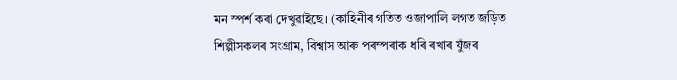মন স্পৰ্শ কৰা দেখুৱাইছে। (কাহিনীৰ গতিত ওজাপালি লগত জড়িত শিল্পীসকলৰ সংগ্ৰাম, বিশ্বাস আৰু পৰম্পৰাক ধৰি ৰখাৰ যুঁজৰ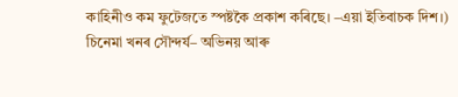কাহিনীও কম ফুটেজতে স্পষ্টকৈ প্ৰকাশ কৰিছে। –এয়া ইতিবাচক দিশ।)
চিনেমা খনৰ সৌন্দৰ্য– অভিনয় আৰু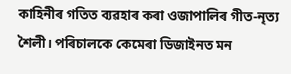কাহিনীৰ গতিত ব্যৱহাৰ কৰা ওজাপালিৰ গীত-নৃত্য শৈলী। পৰিচালকে কেমেৰা ডিজাইনত মন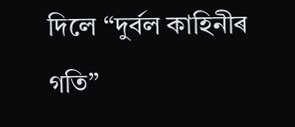দিলে “দুৰ্বল কাহিনীৰ গতি”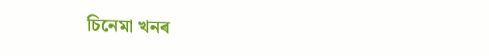চিনেমা খনৰ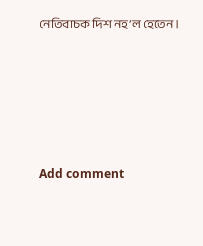নেতিবাচক দিশ নহ’ল হেতেন।







Add comment